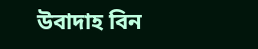উবাদাহ বিন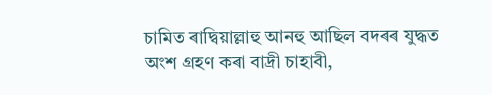চামিত ৰাদ্বিয়াল্লাহু আনহু আছিল বদৰৰ যুদ্ধত অংশ গ্ৰহণ কৰা বাদ্ৰী চাহাবী,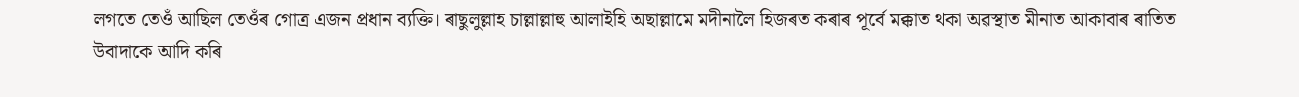লগতে তেওঁ আছিল তেওঁৰ গোত্ৰ এজন প্ৰধান ব্যক্তি। ৰাছুলুল্লাহ চাল্লাল্লাহু আলাইহি অছাল্লামে মদীনালৈ হিজৰত কৰাৰ পূৰ্বে মক্কাত থকা অৱস্থাত মীনাত আকাবাৰ ৰাতিত উবাদাকে আদি কৰি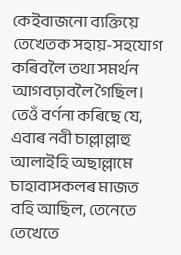কেইবাজনো ব্যক্তিয়ে তেখেতক সহায়-সহযোগ কৰিবলৈ তথা সমৰ্থন আগবঢ়াবলৈ গৈছিল। তেওঁ বৰ্ণনা কৰিছে যে, এবাৰ নবী চাল্লাল্লাহু আলাইহি অছাল্লামে চাহাবাসকলৰ মাজত বহি আছিল, তেনেতে তেখেতে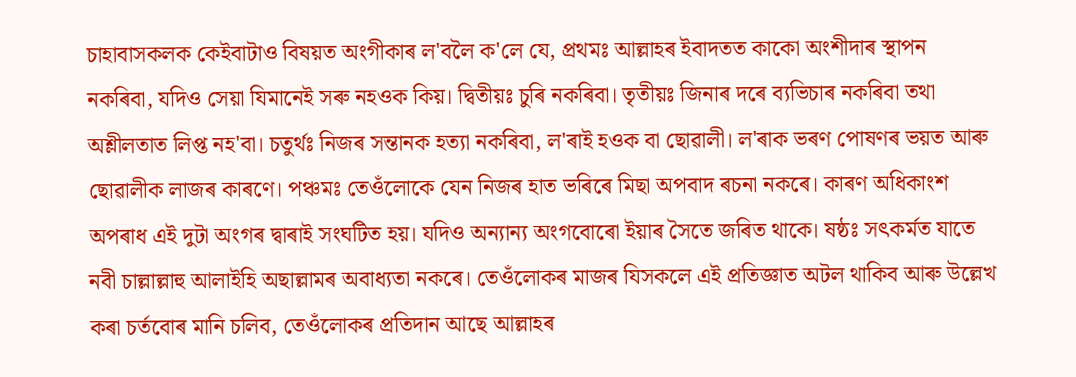চাহাবাসকলক কেইবাটাও বিষয়ত অংগীকাৰ ল'বলৈ ক'লে যে, প্ৰথমঃ আল্লাহৰ ইবাদতত কাকো অংশীদাৰ স্থাপন নকৰিবা, যদিও সেয়া যিমানেই সৰু নহওক কিয়। দ্বিতীয়ঃ চুৰি নকৰিবা। তৃতীয়ঃ জিনাৰ দৰে ব্যভিচাৰ নকৰিবা তথা অশ্লীলতাত লিপ্ত নহ'বা। চতুৰ্থঃ নিজৰ সন্তানক হত্যা নকৰিবা, ল'ৰাই হওক বা ছোৱালী। ল'ৰাক ভৰণ পোষণৰ ভয়ত আৰু ছোৱালীক লাজৰ কাৰণে। পঞ্চমঃ তেওঁলোকে যেন নিজৰ হাত ভৰিৰে মিছা অপবাদ ৰচনা নকৰে। কাৰণ অধিকাংশ অপৰাধ এই দুটা অংগৰ দ্বাৰাই সংঘটিত হয়। যদিও অন্যান্য অংগবোৰো ইয়াৰ সৈতে জৰিত থাকে। ষষ্ঠঃ সৎকৰ্মত যাতে নবী চাল্লাল্লাহু আলাইহি অছাল্লামৰ অবাধ্যতা নকৰে। তেওঁলোকৰ মাজৰ যিসকলে এই প্ৰতিজ্ঞাত অটল থাকিব আৰু উল্লেখ কৰা চৰ্তবোৰ মানি চলিব, তেওঁলোকৰ প্ৰতিদান আছে আল্লাহৰ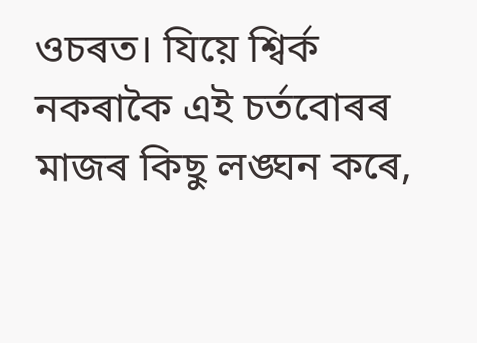ওচৰত। যিয়ে শ্বিৰ্ক নকৰাকৈ এই চৰ্তবোৰৰ মাজৰ কিছু লঙ্ঘন কৰে,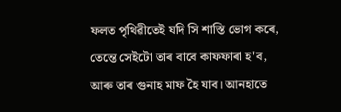ফলত পৃথিৱীতেই যদি সি শাস্তি ভোগ কৰে, তেন্তে সেইটো তাৰ বাবে কাফফাৰা হ'ব, আৰু তাৰ গুনাহ মাফ হৈ যাব। আনহাতে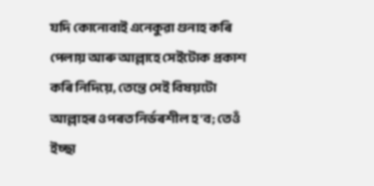যদি কোনোবাই এনেকুৱা গুনাহ কৰি পেলায় আৰু আল্লাহে সেইটোক প্ৰকাশ কৰি নিদিয়ে, তেন্তে সেই বিষয়টো আল্লাহৰ ওপৰত নিৰ্ভৰশীল হ'ব; তেওঁ ইচ্ছা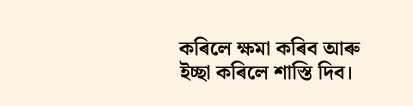কৰিলে ক্ষমা কৰিব আৰু ইচ্ছা কৰিলে শাস্তি দিব।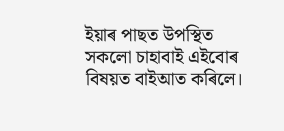ইয়াৰ পাছত উপস্থিত সকলো চাহাবাই এইবোৰ বিষয়ত বাইআত কৰিলে।